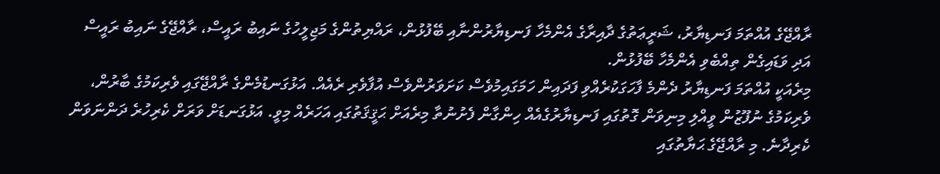ރާއްޖޭގެ އުއްތަމަ ފަނޑިޔާރު، ޝަރީޢަތުގެ ދާއިރާގެ އެންމެހާ ފަނޑިޔާރުންނާއި ބޭފުޅުން، ރައްޔިތުންގެ މަޖިލީހުގެ ނައިބު ރައީސް، ރާއްޖޭގެ ނައިބު ރައީސް އަދި ވަޑައިގެން ތިއްބެވި އެންމެހާ ބޭފުޅުން.
މިރެއަކީ އުއްތަމަ ފަނޑިޔާރު ދެންމެ ފާހަގަކުރެއްވި ފަދައިން ހަމަގައިމުވެސް ކަށަވަރުންވެސް އުފާވެރި ރެއެއް. އަޅުގަނޑުމެންގެ ރާއްޖޭގައި ވެރިކަމުގެ ބާރުން، ވެރިކަމުގެ ނުފޫޒުން ވީއްލި މިނިވަން ގޮތުގައި ފަނޑިޔާރުގެއެއް ހިންގާން ފެށުނުތާ މިރެއަށް ޙަޤީޤަތުގައި އަހަރެއް މިވީ. އަޅުގަނޑަށް ވަރަށް ކެރިހުރެ ދަންނަވަން ކެރިދާނެ. މި ރާއްޖޭގެ ޙަޔާތުގައި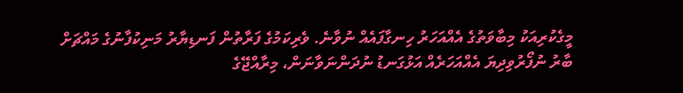މީގެކުރިއަކު މިބާވަތުގެ އެއްއަހަރު ހިނގާފައެއް ނުވާނެ. ވެރިކަމުގެ ފަރާތުން ފަނޑިޔާރު މަނިކުފާނުގެ މައްޗަށް ބާރު ނުފޯރުވިދިޔަ އެއްއަހަރެއް އަޅުގަނޑު ނުދަންނަވާނަން، މިރާއްޖޭގެ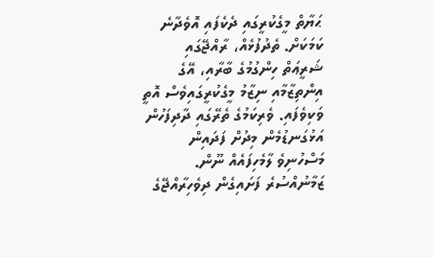ޙަޔާތް މީގެކުރީގައި ދެކެފައި އޮވެދާނެ ކަމަކަށް. ތެދުފުޅެއް، ރާއްޖޭގައި ޝަރީޢަތް ހިންގުމުގެ ބާރާއި، އޭގެ އިންތިޒާމާއި ނިޒާމު މީގެކުރީގައިވެސް އޮތީ ވަކިވެފައި. ވެރިކަމުގެ ތެރޭގައި ދާދިފަހުން އަޅުގަނޑުމެން މިދުށް ފަދައިން މަސްހުނިވެ ލާމެހިފައެއް ނޫން. ޒަމާނުއްސުރެ ފަށައިގެން ދިވެހިރާއްޖޭގެ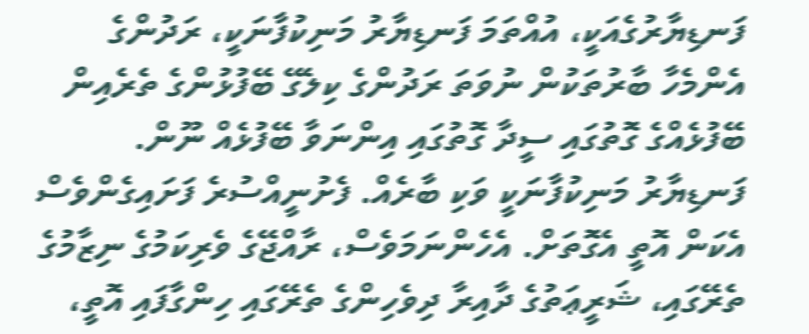ފަނޑިޔާރުގެއަކީ، އުއްތަމަ ފަނޑިޔާރު މަނިކުފާނަކީ، ރަދުންގެ އެންމެހާ ބާރުތަކުން ނުވަތަ ރަދުންގެ ކިލެގޭ ބޭފުޅުންގެ ތެރެއިން ބޭފުޅެއްގެ ގޮތުގައި ސީދާ ގޮތުގައި އިންނަވާ ބޭފުޅެއް ނޫން. ފަނޑިޔާރު މަނިކުފާނަކީ ވަކި ބާރެއް. ފެށުނީއްސުރެ ފަށައިގެންވެސް އެކަން އޮތީ އެގޮތަށް. އެހެންނަމަވެސް، ރާއްޖޭގެ ވެރިކަމުގެ ނިޒާމުގެ ތެރޭގައި، ޝަރީޢަތުގެ ދާއިރާ ދިވެހިންގެ ތެރޭގައި ހިންގާފައި އޮތީ،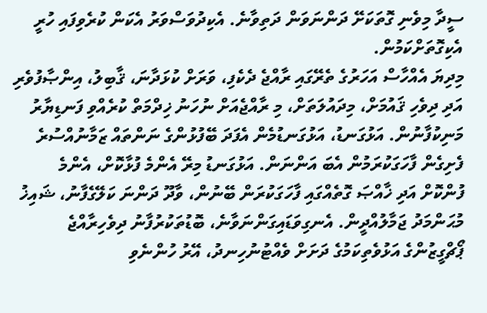ސީދާ މިވެނި ގޮތަކަށޭ ދަންނަވަން ދަތިވާނެ. އެކިދުވަސްވަރު އެކަން ކުރެވިފައި ހުރީ އެކިގޮތަށްކަމުން.
މިދިޔަ އެއްހާސް އަހަރުގެ ތެރޭގައި ރާއްޖެ ދެކެފި، ވަރަށް ކުޅަދާނަ، ޤާބިލު، އިންޞާފުވެރި އަދި ދިވެހި ޤައުމަށް، މިދައުލަތަށް، މި ރާއްޖެއަށް ނުހަނު ޚިދްމަތް ކުރެއްވި ފަނޑިޔާރު މަނިކުފާނުން. އަޅުގަނޑު، އަޅުގަނޑުމެން އެފަދަ ބޭފުޅުންގެ ނަންތައް ޒަމާނުއްސުރެ ފެށިގެން ފާހަގަކުރަމުން އެބަ އަންނަން. އަޅުގަނޑު މިރޭ އެންމެ ފުޅާކޮށް، އެންމެ ފުންކޮށް އަދި ޚާއްޞަ ގޮތެއްގައި ފާހަގަކުރަން ބޭނުން، ވާދޫ ދަންނަ ކަލޭގެފާނު، ޝައިޚު މުޙަންމަދު ޖަމާލުއްދީން. އެނގިވަޑައިގަންނަވާނެ، ބޮޑުތަކުރުފާނު ދިވެހިރާއްޖެ ޕޯޗްގީޒުންގެ އަޅުވެތިކަމުގެ ދަށަށް ވެއްޓުނުހިނދު، އޭރު ހުންނެވި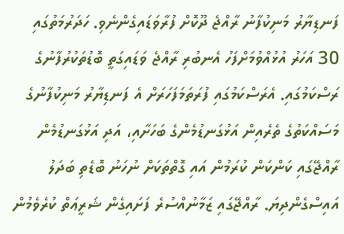ފަނޑިޔާރު މަނިކުފާނު ރާއްޖެ ދޫކޮށް ފުރާވަޑައިގެންނެވި. ހަދަރުމަތުގައި 30 އަހަރު އުޅުއްވުމަށްފަހު އެނބުރި ރާއްޖެ ވަޑައިގަތީ ބޮޑުތަކުރުފާނުގެ ރަސްކަމުގައި. އެރަސްކަމުގައި ފުރަތަމަފަހަރަށް އެ ފަނޑިޔާރު މަނިކުފާނުގެ މަސައްކަތުގެ ތެރެއިން އަޅުގަނޑުމެންގެ ބަހަށާއި، އަދި އަޅުގަނޑުމެން ރާއްޖޭގައި ކަންކަން ކުރަމުން އައި ގޮތްތަކަށް ނުހަނު ބޮޑެތި ބަދަލު އައިސްގެންދިޔަ. ރާއްޖޭގައި ޒަމާނުއްސުރެ ފަށައިގެން ޝަރީޢަތް ކުރެވެމުން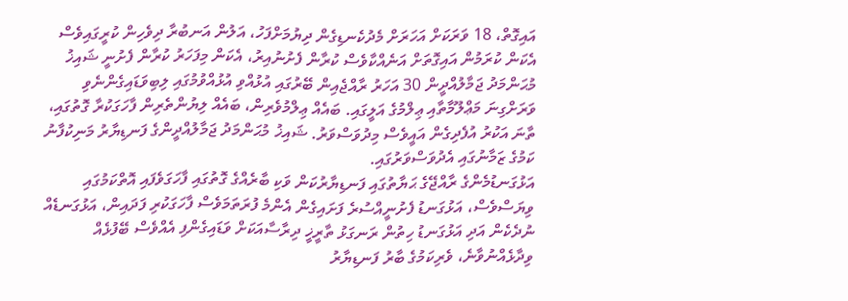އައިގޮތް، 18 ވަރަކަށް އަހަރަށް މެދުކެނޑިގެން ދިޔުމަށްފަހު، އަލުން އަނބުރާ ދިވެހިން ކުރީގައިވެސް އެކަން ކުރަމުން އައިގޮތަށް އަނެއްކާވެސް ކުރާން ފެށުނުއިރު، އެކަން މިފަހަރު ކުރާން ފެށުނީ ޝައިޚު މުޙަންމަދު ޖަމާލުއްދީން 30 އަހަރު ރާއްޖެއިން ބޭރުގައި އުޅުއްވި އުޅުއްވުމުގައި ލިބިވަޑައިގެންނެވި ވަރަށްގިނަ މަޢްލޫމާތާއި ޢިލްމުގެ އަލީގައި. ބައެއް ޢިލްމުވެރިން، ބައެއް ލިޔުންތެރިން ފާހަގަކުރާ ގޮތުގައި، ތާނަ އަކުރު އުފެދިގެން އައީވެސް މިދުވަސްވަރު. ޝައިޚު މުޙަންމަދު ޖަމާލުއްދީންގެ ފަނޑިޔާރު މަނިކުފާނު ކަމުގެ ޒަމާނުގައި އެދުވަސްވަރުގައި.
އަޅުގަނޑުމެންގެ ރާއްޖޭގެ ޙަޔާތުގައި ފަނޑިޔާރުކަން ވަކި ބާރެއްގެ ގޮތުގައި ފާހަގަވެފައި އޮތްކަމުގައި ވިޔަސްވެސް، އަޅުގަނޑު ފެށުނީއްސުރެ ފަށައިގެން އެންމެ ފުރަތަމަވެސް ފާހަގަކުރި ފަދައިން، އަޅުގަނޑެއް ނުދެކެން އަދި އަޅުގަނޑު ހިތުން ރަނގަޅު ތާރީޚީ ދިރާސާއަކަށް ވަޑައިގެންފި އެއްވެސް ބޭފުޅެއް ވިދާޅެއްނުވާނެ، ވެރިކަމުގެ ބާރު ފަނޑިޔާރު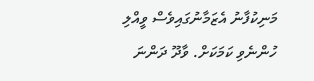މަނިކުފާނު އެޒަމާނުގައިވެސް ވީއްލި ހުންނެވި ކަމަކަށް. ވާދޫ ދަންނަ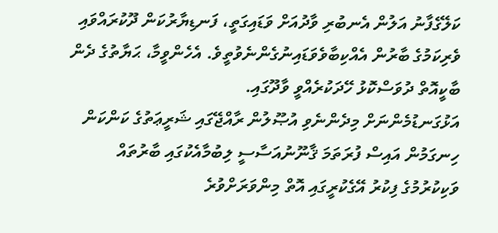ކަލޭގެފާނު އަލުން އެނބުރި ވާދުއަށް ވަޑައިގަތީ، ފަނޑިޔާރުކަން ދޫކުރައްވައި ވެރިކަމުގެ ބާރުން އެއްކިބާވެވަޑައިނުގެންނެވުތީވެ. އެހެންވީމާ، ޙަޔާތުގެ ދެން ބާކީއޮތް ދުވަސްކޮޅު ހޭދަކުރެއްވީ ވާދޫގައި.
އަޅުގަނޑުމެންނަށް މިދެންނެވި އުޞޫލުން ރާއްޖޭގައި ޝަރީޢަތުގެ ކަންކަން ހިނގަމުން އައިސް ފުރަތަމަ ޤާނޫނުއަސާސީ ލިބުމާއެކުގައި ބާރުތައް ވަކިކުރުމުގެ ފިކުރު އޭގެކުރީގައި އޮތް މިންވަރަށްވުރެ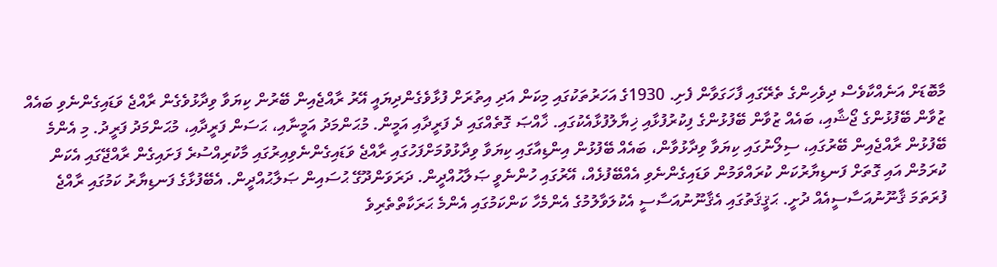މާބޮޑަށް އަނެއްކާވެސް ދިވެހިންގެ ތެރޭގައި ފާހަގަވާން ފެށި. 1930ގެ އަހަރުތަކުގައި މިކަން އަދި އިތުރަށް ފުޅާވެގެންދިޔައީ އޭރު ރާއްޖެއިން ބޭރުން ކިޔަވާ ވިދާޅުވެގެން ރާއްޖެ ވަޑައިގެންނެވި ބައެއް ޒުވާން ބޭފުޅުންގެ ޖޯޝާއި، ބައެއް ޒުވާން ބޭފުޅުންގެ ފިކުރުފުޅާއި ޚިޔާލުފުޅާއެކުގައި. ޚާއްޞަ ގޮތެއްގައި ދެ ފަރީދާއި އަމީން. މުޙަންމަދު އަމީނާއި، ޙަސަން ފަރީދާއި، މުޙަންމަދު ފަރީދު. މި އެންމެ ބޭފުޅުން ރާއްޖެއިން ބޭރުގައި، ސިލޯނުގައި ކިޔަވާ ވިދާޅުވާން، ބައެއް ބޭފުޅުން އިންޑިއާގައި ކިޔަވާ ވިދާޅުވުމަށްފަހުގައި ރާއްޖެ ވަޑައިގެންނެވިއިރުގައި މާކުރިއްސުރެ ފަށައިގެން ރާއްޖޭގައި އެކަން ކުރަމުން އައި ގޮތަށް ފަނޑިޔާރުކަން ކުރައްވަމުން ވަޑައިގެންނެވި އެއްބޭފުޅެއް، އޭރުގައި ހުންނެވީ ޞަލާޙުއްދީން. ދަރަވަންދޫގޭ ޙުސައިން ޞަލާޙުއްދީން. އެބޭފުޅާގެ ފަނޑިޔާރު ކަމުގައި ރާއްޖެ ފުރަތަމަ ޤާނޫނުއަސާސީއެއް ދުށީ. ޙަޤީޤަތުގައި އެޤާނޫނުއަސާސީ އެކުލަވާލުމުގެ އެންމެހާ ކަންކަމުގައި އެންމެ ޙަރަކާތްތެރިވެ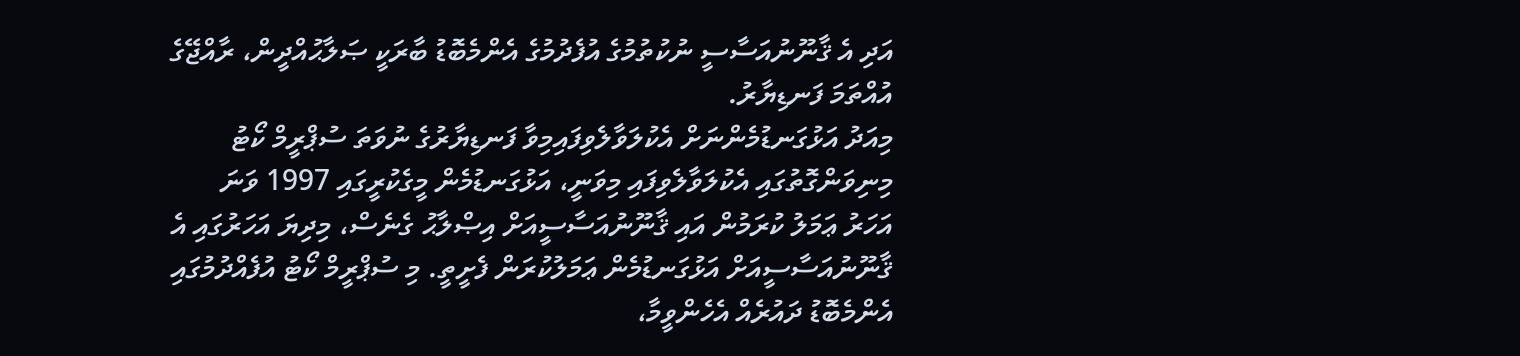އަދި އެ ޤާނޫނުއަސާސީ ނުކުތުމުގެ އުފެދުމުގެ އެންމެބޮޑު ބާރަކީ ޞަލާޙުއްދީން، ރާއްޖޭގެ އުއްތަމަ ފަނޑިޔާރު.
މިއަދު އަޅުގަނޑުމެންނަށް އެކުލަވާލެވިފައިމިވާ ފަނޑިޔާރުގެ ނުވަތަ ސުޕްރީމް ކޯޓު މިނިވަންގޮތުގައި އެކުލަވާލެވިފައި މިވަނީ، އަޅުގަނޑުމެން މީގެކުރީގައި 1997 ވަނަ އަހަރު ޢަމަލު ކުރަމުން އައި ޤާނޫނުއަސާސީއަށް އިޞްލާޙު ގެނެސް، މިދިޔަ އަހަރުގައި އެ ޤާނޫނުއަސާސީއަށް އަޅުގަނޑުމެން ޢަމަލުކުރަން ފެށީތީ. މި ސުޕްރީމް ކޯޓު އުފެއްދުމުގައި އެންމެބޮޑު ދައުރެއް އެހެންވީމާ،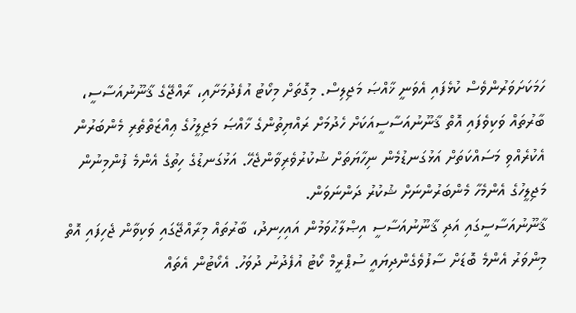ހަމަކަށަވަރުންވެސް ކުޅެފައި އެވަނީ ޚާއްޞަ މަޖިލިސް. މިގޮތަށް މިކޯޓު އުފެދުމަށާއި، ރާއްޖޭގެ ޤާނޫނުއަސާސީ، ބާރުތައް ވަކިވެފައި އޮތް ޤާނޫނުއަސާސީއަކަށް ހެދުމަށް ރައްޔިތުންގެ ޚާއްޞަ މަޖިލީހުގެ ޢިއްޒަތްތެރި މެންބަރުން އެކުރެއްވި މަސައްކަތަށް އަޅުގަނޑުމެން ނިހާޔަތަށް ޝުކުރުވެރިވާންޖެހޭ. އަޅުގަނޑުގެ ހިތުގެ އެންމެ ފުންމިނުން މަޖިލީހުގެ އެންމެހާ މެންބަރުންނަށް ޝުކުރު ދަންނަވަން.
ޤާނޫނުއަސާސީގައި އަދި ޤާނޫނުއަސާސީ އިޞްލާޙުވަމުން އައިހިނދު، ބާރުތައް މިރާއްޖޭގައި ވަކިވާން ޖެހިފައި އޮތް މިންވަރު އެންމެ ބޮޑަށް ސާފުވެގެންދިޔައީ ސުޕްރީމް ކޯޓު އުފެދުނު ދުވަހު. އެކޯޓުން އެތައް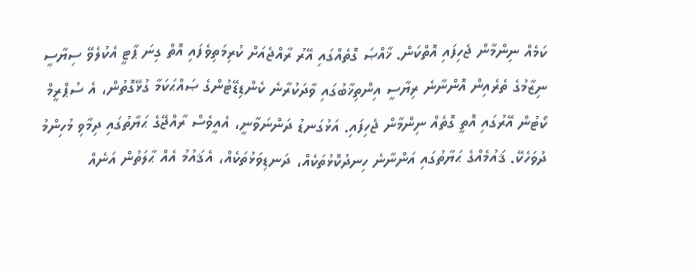ކަމެއް ނިންމާން ޖެހިފައި އޮތްކަން. ޚާއްޞަ ގޮތެއްގައި އޭރު ރާއްޖެއަށް ކުރިމަތިވެފައި އޮތް ގިނަ ޕާޓީ އެކުލެވޭ ސިޔާސީ ނިޒާމުގެ ތެރެއިން އޮންނާނެ ރިޔާސީ އިންތިޚާބުގައި ވާދަކުރާނެ ކެންޑިޑޭޓުންގެ ޞައްޙަކަމާ ގުޅޭގޮތުން، އެ ސުޕްރީމް ކޯޓުން އޭރުގައި އޮތީ ގޮތެއް ނިންމާން ޖެހިފައި. އަޅުގަނޑު ދަންނަވާނީ، އެއީވެސް ރާއްޖޭގެ ޙަޔާތުގައި ދިމާވި މުހިންމު ދުވަހެކޭ. ޤައުމެއްގެ ޙަޔާތުގައި އަންނާނެ ހިނދުކޮޅުތަކެއް، ދަނޑިވަޅުތަކެއް، އެޤައުމު އެއް ޙާލަތުން އަނެއް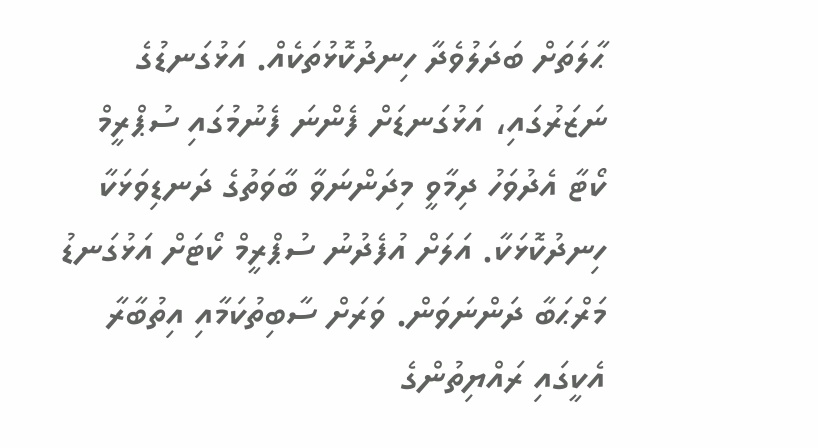ޙާލަތަށް ބަދަލުވެދާ ހިނދުކޮޅުތަކެއް. އަޅުގަނޑުގެ ނަޒަރުގައި، އަޅުގަނޑަށް ފެންނަ ފެނުމުގައި ސުޕްރީމް ކޯޓާ އެދުވަހު ދިމާވީ މިދަންނަވާ ބާވަތުގެ ދަނޑިވަޅަކާ ހިނދުކޮޅަކާ. އަލަށް އުފެދުނު ސުޕްރީމް ކޯޓަށް އަޅުގަނޑު މަރްޙަބާ ދަންނަވަން. ވަރަށް ސާބިތުކަމާއި އިތުބާރާ އެކީގައި ރައްޔިތުންގެ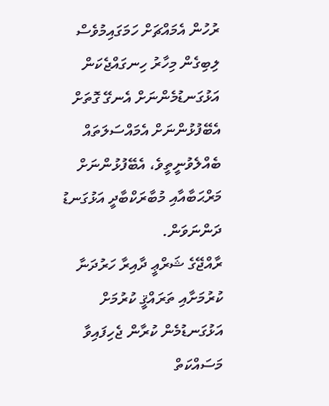ރުހުން އެމައްޗަށް ހަމަގައިމުވެސް ލިބިގެން މިހާރު ހިނގައްޖެކަން އަޅުގަނޑުމެންނަށް އެނގޭ ގޮތަށް އެބޭފުޅުންނަށް އެމައްސަލަތައް ބެއްލެވުނީތީވެ، އެބޭފުޅުންނަށް މަރްޙަބާއާއި މުބާރަކްބާދީ އަޅުގަނޑު ދަންނަވަން.
ރާއްޖޭގެ ޝަރްޢީ ދާއިރާ ހަރުދަނާ ކުރުމަށާއި ތަރައްޤީ ކުރުމަށް އަޅުގަނޑުމެން ކުރާން ޖެހިފައިވާ މަސައްކަތް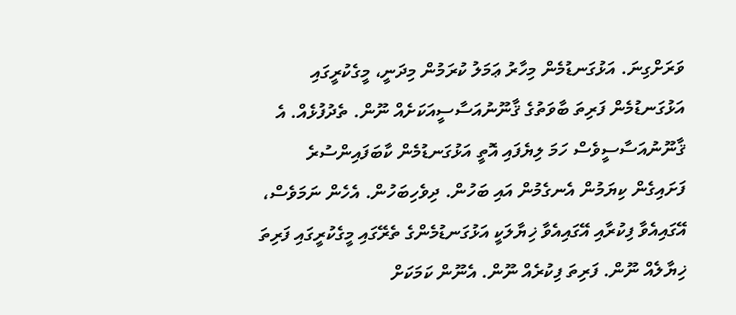ވަރަށްގިނަ. އަޅުގަނޑުމެން މިހާރު ޢަމަލު ކުރަމުން މިދަނީ، މީގެކުރީގައި އަޅުގަނޑުމެން ފަރިތަ ބާވަތުގެ ޤާނޫނުއަސާސީއަކަށެއް ނޫން. ތެދުފުޅެއް. އެ ޤާނޫނުއަސާސީވެސް ހަމަ ލިޔެފައި އޮތީ އަޅުގަނޑުމެން ކާބަފައިންސުރެ ފަށައިގެން ކިޔަމުން އެނގެމުން އައި ބަހުން. ދިވެހިބަހުން. އެހެން ނަމަވެސް، އޭގައިއެވާ ފިކުރާއި އޭގައިއެވާ ޚިޔާލަކީ އަޅުގަނޑުމެންގެ ތެރޭގައި މީގެކުރީގައި ފަރިތަ ޚިޔާލެއް ނޫން. ފަރިތަ ފިކުރެއް ނޫން. އެނޫން ކަމަކަށް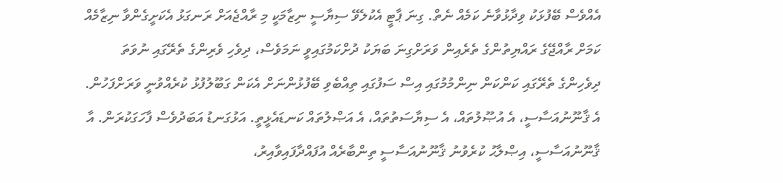އެއްވެސް ބޭފުޅަކު ވިދާޅުވާނެ ކަމެއް ނެތް. ގިނަ ޕާޓީ އެކުލެވޭ ސިޔާސީ ނިޒާމަކީ މި ރާއްޖެއަށް ރަނގަޅު އެކަށީގެންވާ ނިޒާމެއް ކަމަށް ރާއްޖޭގެ ރައްޔިތުންގެ ތެރެއިން ވަރަށްގިނަ ބަޔަކު ދުށްކަމުގައިވީ ނަމަވެސް، ދިވެހި ވެރިންގެ ތެރޭގައި ނުވަތަ ދިވެހިންގެ ތެރޭގައި ކަންކަން ނިންމުމުގައި އިސް ސަފުގައި ތިއްބެވި ބޭފުޅުންނަށް އެކަން ގަބޫލުފުޅު ކުރެއްވުނީ ވަރަށްފަހުން. އެ ޤާނޫނުއަސާސީ، އެ އުޞޫލުތައް، އެ ސިޔާސަތުތައް، އެ އަޞްލުތައް ކަނޑައެޅީތީ. އަޅުގަނޑު އަބަދުވެސް ފާހަގަކުރަން. އާ ޤާނޫނުއަސާސީ، އިޞްލާޙު ކުރެވުނު ޤާނޫނުއަސާސީ ތިންބާރެއް އުފައްދާފައިވާއިރު،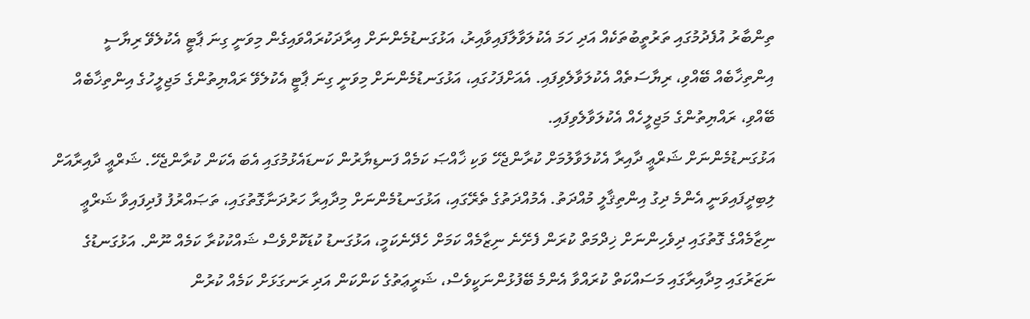ތިންބާރު އުފެދުމުގައި ތަރުތީބުތަކެއް އަދި ހަމަ އެކުލަވާލާފައިވާއިރު، އަޅުގަނޑުމެންނަށް އިރާދަކުރައްވައިގެން މިވަނީ ގިނަ ޕާޓީ އެކުލެވޭ ރިޔާސީ އިންތިޚާބެއް ބޭއްވި، ރިޔާސަތެއް އެކުލަވާލެވިފައި. އެއަށްފަހުގައި، އަޅުގަނޑުމެންނަށް މިވަނީ ގިނަ ޕާޓީ އެކުލެވޭ ރައްޔިތުންގެ މަޖިލީހުގެ އިންތިޚާބެއް ބޭއްވި، ރައްޔިތުންގެ މަޖިލީހެއް އެކުލަވާލެވިފައި.
އަޅުގަނޑުމެންނަށް ޝަރްޢީ ދާއިރާ އެކުލަވާލުމަށް ކުރާންޖެހޭ ވަކި ޚާއްޞަ ކަމެއް ފަނޑިޔާރުން ކަނޑައެޅުމުގައި އެބަ އެކަން ކުރާންޖެހޭ. ޝަރްޢީ ދާއިރާއަށް ލިބިދީފައިވަނީ އެންމެ ދިގު އިންތިޤާލީ މުއްދަތު. އެމުއްދަތުގެ ތެރޭގައި، އަޅުގަނޑުމެންނަށް މިދާއިރާ ހަރުދަނާގޮތުގައި، ތަޞައްރުފު ފުދިފައިވާ ޝަރްޢީ ނިޒާމެއްގެ ގޮތުގައި ދިވެހިންނަށް ޚިދްމަތް ކުރަން ފެށޭނެ ނިޒާމެއް ކަމަށް ހެދޭނެކަމީ، އަޅުގަނޑު ކުޑަކޮށްވެސް ޝައްކުކުރާ ކަމެއް ނޫން. އަޅުގަނޑުގެ ނަޒަރުގައި މިދާއިރާގައި މަސައްކަތް ކުރައްވާ އެންމެ ބޭފުޅުންނަކީވެސް، ޝަރީޢަތުގެ ކަންކަން އަދި ރަނގަޅަށް ކަމެއް ކުރުން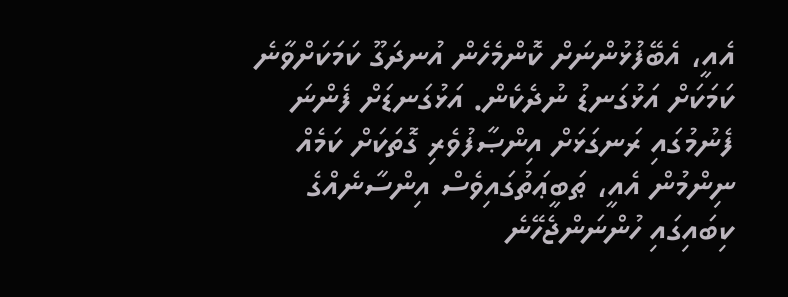އެއީ، އެބޭފުޅުންނަށް ކޮންމެހެން އުނދަގޫ ކަމަކަށްވާނެ ކަމަކަށް އަޅުގަނޑު ނުދެކެން. އަޅުގަނޑަށް ފެންނަ ފެނުމުގައި ރަނގަޅަށް އިންޞާފުވެރި ގޮތަކަށް ކަމެއް ނިންމުން އެއީ، ޠަބީޢަތުގައިވެސް އިންސާނެއްގެ ކިބައިގައި ހުންނަންޖެހޭނެ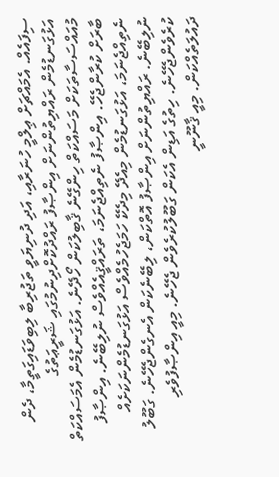ސިފައެއް. އެމައްޗަށް ޢިލްމީ ހުނަރާއި، އަދި ދުނިޔަވީ ތަޖުރިބާ ލިބިވަޑައިގަތީމާ، ދެން އަޅުގަނޑުމެން ރައްޔިތުންނަށް އިންޞާފު ރައްދުކޮށްދިނުމުގައި ޝަރީޢަތުގެ މުއައްސަސާތަކަށް މަސައްކަތް ހިންގޭނެ ޤާބިލުކަން ހޯދޭނެ. އަޅުގަނޑުމެން އެމަސައްކަތް ބާރަށް ކުރާންޖެހޭ. އިންޞާފު ނެތިއްޖެނަމަ، ތަރައްޤީއެއްވެސް ނުލިބޭނެ. އިންޞާފު ނެތިއްޖެނަމަ، އަޅުގަނޑުމެން މިއެދޭ މިދެކޭ ހަމަޖެހުމެއްވެސް އަޅުގަނޑުމެންނަކަށެއް ނުލިބޭނެ. ރައްޔިތުންނަށް އިންޞާފު އޮތްކަން، ލިބޭނެކަން އެނގެންޖެހޭނެ. ގަބޫލު ކުރެވެންޖެހޭނެ. ހިތުގެ އަޑިން އެކަން ގަބޫލުކުރެވެން ޖެހޭނެ. މިއީ އިންޞާފުވެރި ދައުލަތެއްކަން. މިއީ ޤާނޫނީ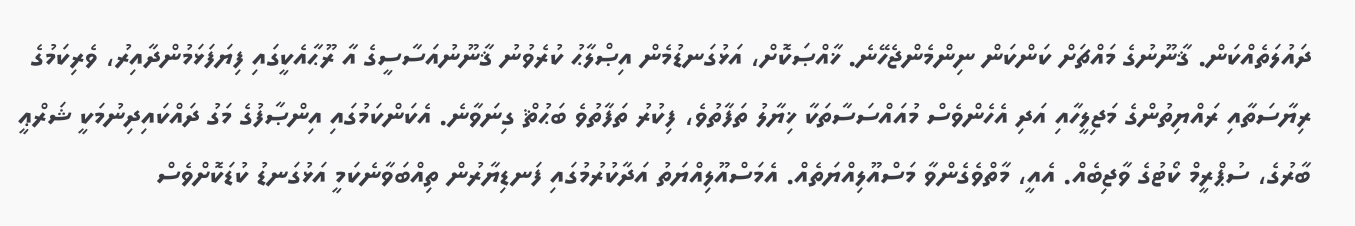ދައުލަތެއްކަން. ޤާނޫނުގެ މައްޗަށް ކަންކަން ނިންމެންޖެހޭނެ. ޚާއްޞަކޮށް، އަޅުގަނޑުމެން އިޞްލާޙު ކުރެވުނު ޤާނޫނުއަސާސީގެ އާ ރޫޙާއެކީގައި ފިޔަފަޅަމުންދާއިރު، ވެރިކަމުގެ ރިޔާސަތާއި ރައްޔިތުންގެ މަޖިލީހާއި އަދި އެހެންވެސް މުއައްސަސާތަކާ ޚިޔާލު ތަފާތުވެ، ފިކުރު ތަފާތުވެ ބަޙުޘް ގިނަވާނެ. އެކަންކަމުގައި އިންޞާފުގެ މަގު ދައްކައިދިނުމަކީ ޝަރްޢީ ބާރުގެ، ސުޕްރީމް ކޯޓުގެ ވާޖިބެއް. އެއީ، މާތްވެގެންވާ މަސްއޫލިއްޔަތެއް. އެމަސްއޫލިއްޔަތު އަދާކުރުމުގައި ފަނޑިޔާރުން ތިއްބަވާނެކަމީ އަޅުގަނޑު ކުޑަކޮށްވެސް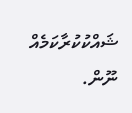ޝައްކުކުރާކަމެއް ނޫން.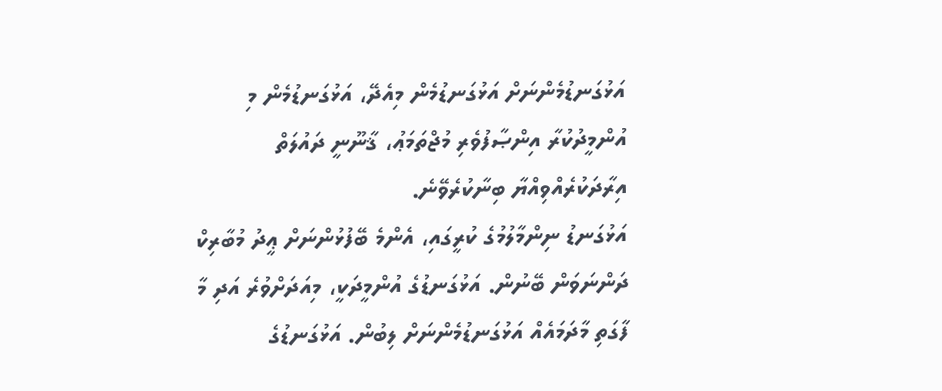އަޅުގަނޑުމެންނަށް އަޅުގަނޑުމެން މިއެދޭ، އަޅުގަނޑުމެން މި އުންމީދުކުރާ އިންޞާފުވެރި މުޖްތަމަޢު، ޤާނޫނީ ދައުލަތް އިރާދަކުރެއްވިއްޔާ ބިނާކުރެވޭނެ.
އަޅުގަނޑު ނިންމާލުމުގެ ކުރީގައި، އެންމެ ބޭފުޅުންނަށް ޢީދު މުބާރިކް ދަންނަވަން ބޭނުން. އަޅުގަނޑުގެ އުންމީދަކީ، މިއަދަށްވުރެ އަދި މާ ފާގަތި މާދަމައެއް އަޅުގަނޑުމެންނަށް ލިބުން. އަޅުގަނޑުގެ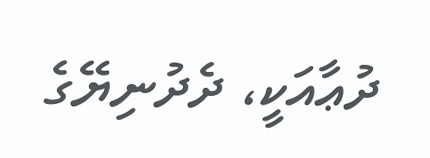ދުޢާއަކީ، ދެދުނިޔޭގެ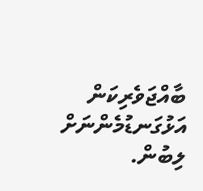ބާއްޖަވެރިކަން އަޅުގަނޑުމެންނަށް ލިބުން.